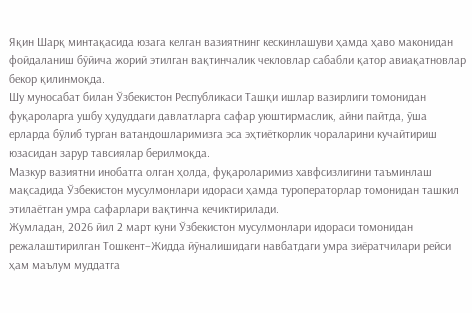Яқин Шарқ минтақасида юзага келган вазиятнинг кескинлашуви ҳамда ҳаво маконидан фойдаланиш бўйича жорий этилган вақтинчалик чекловлар сабабли қатор авиақатновлар бекор қилинмоқда.
Шу муносабат билан Ўзбекистон Республикаси Ташқи ишлар вазирлиги томонидан фуқароларга ушбу ҳудуддаги давлатларга сафар уюштирмаслик, айни пайтда, ўша ерларда бўлиб турган ватандошларимизга эса эҳтиёткорлик чораларини кучайтириш юзасидан зарур тавсиялар берилмоқда.
Мазкур вазиятни инобатга олган ҳолда, фуқароларимиз хавфсизлигини таъминлаш мақсадида Ўзбекистон мусулмонлари идораси ҳамда туроператорлар томонидан ташкил этилаётган умра сафарлари вақтинча кечиктирилади.
Жумладан, 2026 йил 2 март куни Ўзбекистон мусулмонлари идораси томонидан режалаштирилган Тошкент–Жидда йўналишидаги навбатдаги умра зиёратчилари рейси ҳам маълум муддатга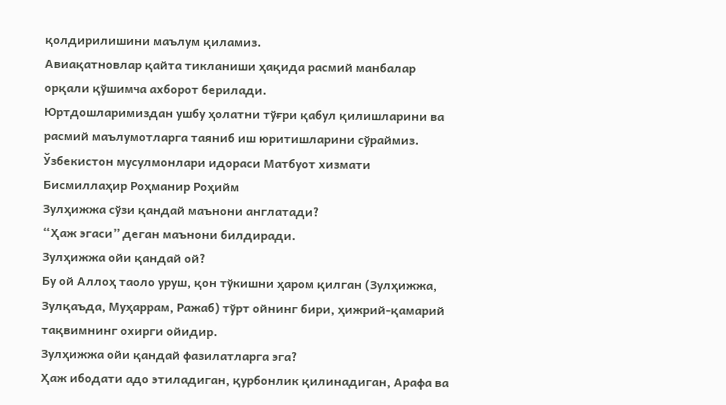қолдирилишини маълум қиламиз.
Авиақатновлар қайта тикланиши ҳақида расмий манбалар орқали қўшимча ахборот берилади.
Юртдошларимиздан ушбу ҳолатни тўғри қабул қилишларини ва расмий маълумотларга таяниб иш юритишларини сўраймиз.
Ўзбекистон мусулмонлари идораси Матбуот хизмати
Бисмиллаҳир Роҳманир Роҳийм
Зулҳижжа сўзи қандай маънони англатади?
“Ҳаж эгаси” деган маънони билдиради.
Зулҳижжа ойи қандай ой?
Бу ой Аллоҳ таоло уруш, қон тўкишни ҳаром қилган (Зулҳижжа, Зулқаъда, Муҳаррам, Ражаб) тўрт ойнинг бири, ҳижрий-қамарий тақвимнинг охирги ойидир.
Зулҳижжа ойи қандай фазилатларга эга?
Ҳаж ибодати адо этиладиган, қурбонлик қилинадиган, Арафа ва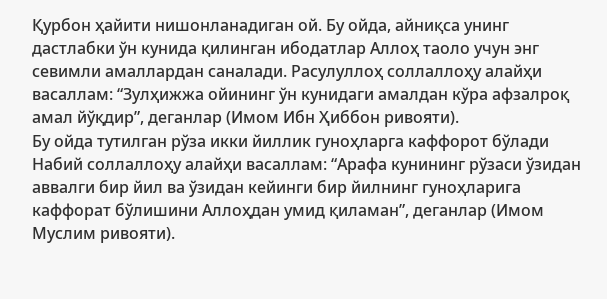Қурбон ҳайити нишонланадиган ой. Бу ойда, айниқса унинг дастлабки ўн кунида қилинган ибодатлар Аллоҳ таоло учун энг севимли амаллардан саналади. Расулуллоҳ соллаллоҳу алайҳи васаллам: “Зулҳижжа ойининг ўн кунидаги амалдан кўра афзалроқ амал йўқдир”, деганлар (Имом Ибн Ҳиббон ривояти).
Бу ойда тутилган рўза икки йиллик гуноҳларга каффорот бўлади
Набий соллаллоҳу алайҳи васаллам: “Арафа кунининг рўзаси ўзидан аввалги бир йил ва ўзидан кейинги бир йилнинг гуноҳларига каффорат бўлишини Аллоҳдан умид қиламан”, деганлар (Имом Муслим ривояти).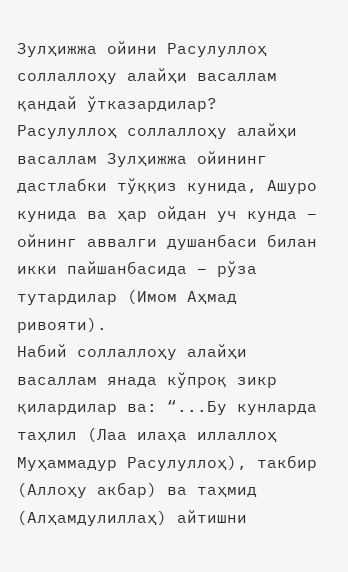Зулҳижжа ойини Расулуллоҳ соллаллоҳу алайҳи васаллам қандай ўтказардилар?
Расулуллоҳ соллаллоҳу алайҳи васаллам Зулҳижжа ойининг дастлабки тўққиз кунида, Ашуро кунида ва ҳар ойдан уч кунда – ойнинг аввалги душанбаси билан икки пайшанбасида – рўза тутардилар (Имом Аҳмад ривояти).
Набий соллаллоҳу алайҳи васаллам янада кўпроқ зикр қилардилар ва: “...Бу кунларда таҳлил (Лаа илаҳа иллаллоҳ Муҳаммадур Расулуллоҳ), такбир (Аллоҳу акбар) ва таҳмид (Алҳамдулиллаҳ) айтишни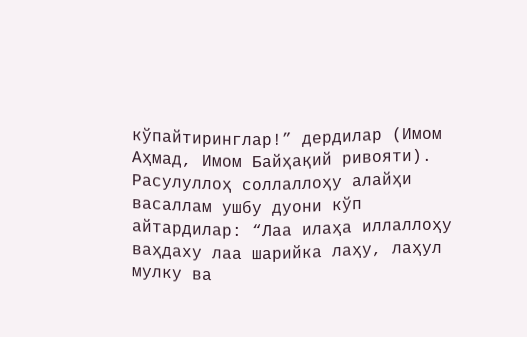кўпайтиринглар!” дердилар (Имом Аҳмад, Имом Байҳақий ривояти).
Расулуллоҳ соллаллоҳу алайҳи васаллам ушбу дуони кўп айтардилар: “Лаа илаҳа иллаллоҳу ваҳдаху лаа шарийка лаҳу, лаҳул мулку ва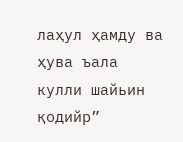лаҳул ҳамду ва ҳува ъала кулли шайьин қодийр”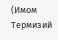(Имом Термизий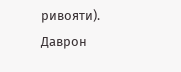ривояти).
Даврон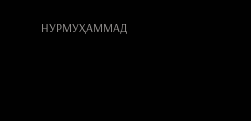НУРМУҲАММАД